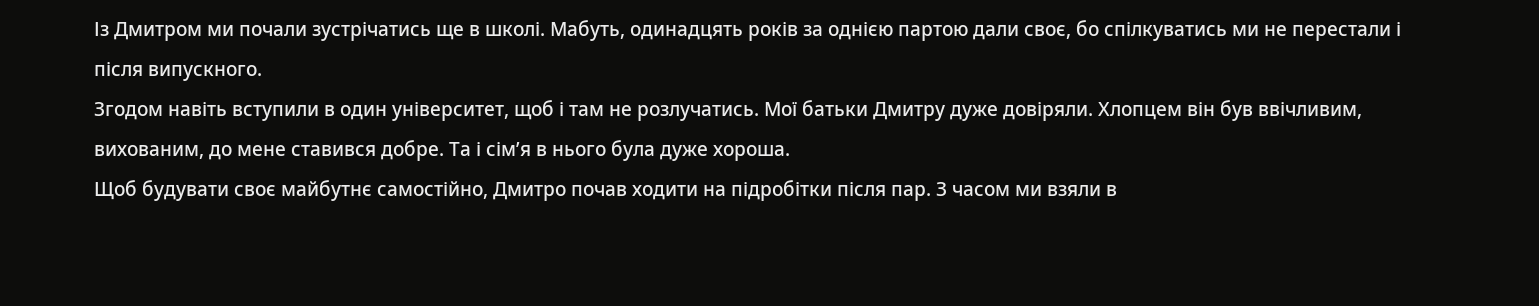Із Дмитром ми почали зустрічатись ще в школі. Мабуть, одинадцять років за однією партою дали своє, бо спілкуватись ми не перестали і після випускного.
Згодом навіть вступили в один університет, щоб і там не розлучатись. Мої батьки Дмитру дуже довіряли. Хлопцем він був ввічливим, вихованим, до мене ставився добре. Та і сім’я в нього була дуже хороша.
Щоб будувати своє майбутнє самостійно, Дмитро почав ходити на підробітки після пар. З часом ми взяли в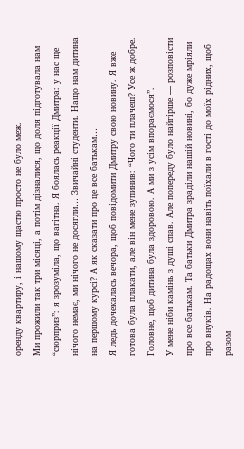оренду квартиру, і нашому щастю просто не було меж.
Ми прожили так три місяці, а потім дізналися, що доля підготувала нам “сюрприз”: я зрозуміла, що вагітна. Я боялась реакції Дмитра: у нас ще нічого немає, ми нічого не досягли… Звичайні студенти. Нащо нам дитина на першому курсі? А як сказати про це все батькам…
Я ледь дочекалась вечора, щоб повідомити Дмитру свою новину. Я вже готова була плакати, але він мене зупинив: “Чого ти плачеш? Усе ж добре. Головне, щоб дитина була здоровою. А ми з усім впораємося”.
У мене ніби камінь з душі спав. Але попереду було найгірше — розповісти про все батькам. Та батьки Дмитра зраділи нашій новині, бо дуже мріяли про внуків. На радощах вони навіть поїхали в гості до моїх рідних, щоб разом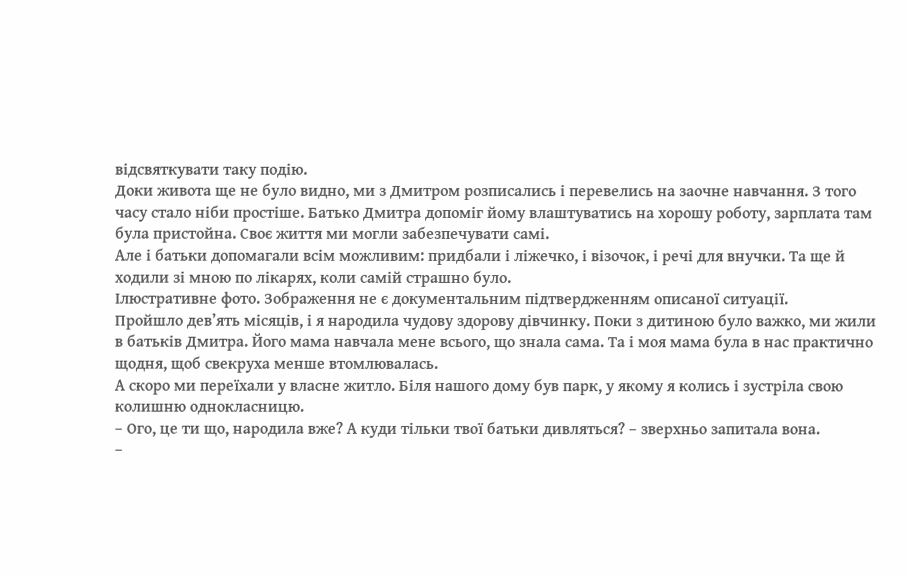відсвяткувати таку подію.
Доки живота ще не було видно, ми з Дмитром розписались і перевелись на заочне навчання. З того часу стало ніби простіше. Батько Дмитра допоміг йому влаштуватись на хорошу роботу, зарплата там була пристойна. Своє життя ми могли забезпечувати самі.
Але і батьки допомагали всім можливим: придбали і ліжечко, і візочок, і речі для внучки. Та ще й ходили зі мною по лікарях, коли самій страшно було.
Ілюстративне фото. Зображення не є документальним підтвердженням описаної ситуації.
Пройшло дев’ять місяців, і я народила чудову здорову дівчинку. Поки з дитиною було важко, ми жили в батьків Дмитра. Його мама навчала мене всього, що знала сама. Та і моя мама була в нас практично щодня, щоб свекруха менше втомлювалась.
А скоро ми переїхали у власне житло. Біля нашого дому був парк, у якому я колись і зустріла свою колишню однокласницю.
– Ого, це ти що, народила вже? А куди тільки твої батьки дивляться? – зверхньо запитала вона.
–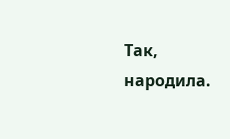Так, народила.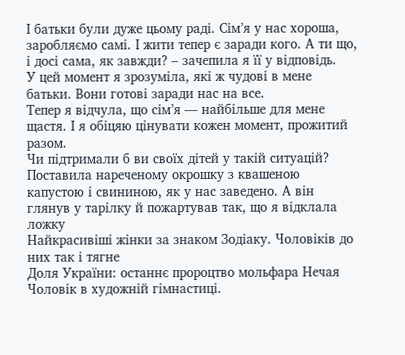І батьки були дуже цьому раді. Сім’я у нас хороша, заробляємо самі. І жити тепер є заради кого. А ти що, і досі сама, як завжди? – зачепила я її у відповідь.
У цей момент я зрозуміла, які ж чудові в мене батьки. Вони готові заради нас на все.
Тепер я відчула, що сім’я — найбільше для мене щастя. І я обіцяю цінувати кожен момент, прожитий разом.
Чи підтримали б ви своїх дітей у такій ситуацій?
Поставила нареченому окрошку з квашеною капустою і свининою, як у нас заведено. А він глянув у тарілку й пожартував так, що я відклала ложку
Найкрасивіші жінки за знаком Зодіаку. Чоловіків до них так і тягне
Доля України: останнє пророцтво мольфара Нечая
Чоловік в художній гімнастиці.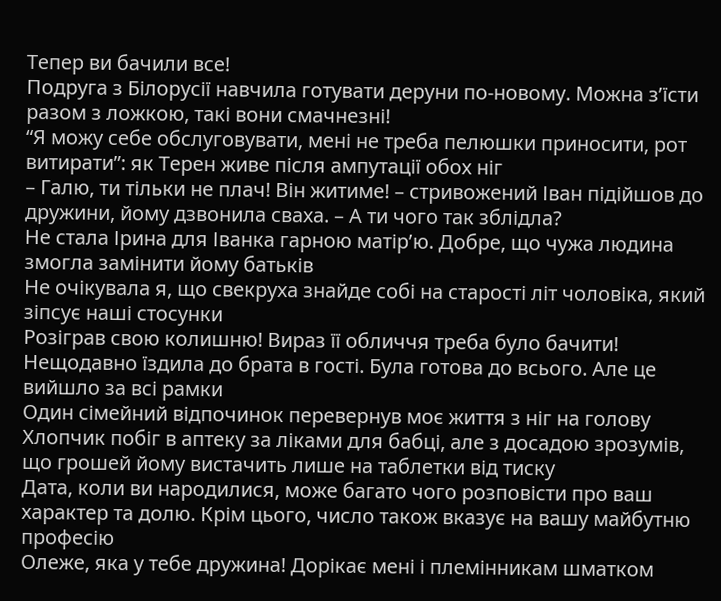Тепер ви бачили все!
Подруга з Білорусії навчила готувати деруни по-новому. Можна з’їсти разом з ложкою, такі вони смачнезні!
“Я можу себе обслуговувати, мені не треба пелюшки приносити, рот витирати”: як Терен живе після ампутації обох ніг
– Галю, ти тільки не плач! Він житиме! – стривожений Іван підійшов до дружини, йому дзвонила сваха. – А ти чого так зблідла?
Не стала Ірина для Іванка гарною матір’ю. Добре, що чужа людина змогла замінити йому батьків
Не очікувала я, що свекруха знайде собі на старості літ чоловіка, який зіпсує наші стосунки
Розіграв свою колишню! Вираз її обличчя треба було бачити!
Нещодавно їздила до брата в гості. Була готова до всього. Але це вийшло за всі рамки
Один сімейний відпочинок перевернув моє життя з ніг на голову
Хлопчик побіг в аптеку за ліками для бабці, але з досадою зрозумів, що грошей йому вистачить лише на таблетки від тиску
Дата, коли ви народилися, може багато чого розповісти про ваш характер та долю. Крім цього, число також вказує на вашу майбутню професію
Олеже, яка у тебе дружина! Дорікає мені і племінникам шматком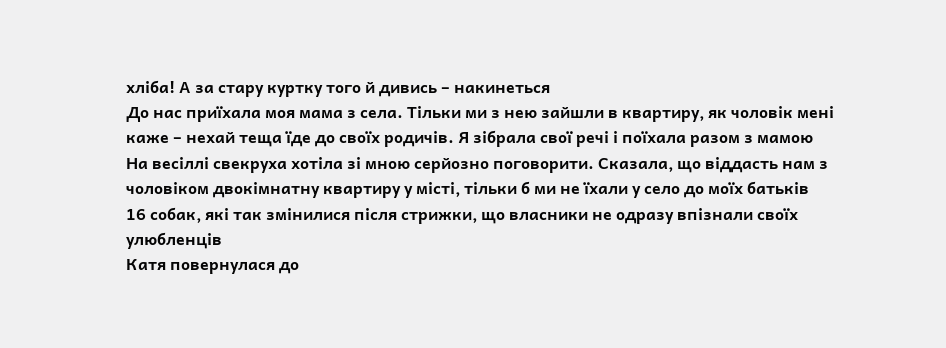хліба! А за стару куртку того й дивись – накинеться
До нас приїхала моя мама з села. Тільки ми з нею зайшли в квартиру, як чоловік мені каже – нехай теща їде до своїх родичів. Я зібрала свої речі і поїхала разом з мамою
На весіллі свекруха хотіла зі мною серйозно поговорити. Сказала, що віддасть нам з чоловіком двокімнатну квартиру у місті, тільки б ми не їхали у село до моїх батьків
16 собак, які так змінилися після стрижки, що власники не одразу впізнали своїх улюбленців
Катя повернулася до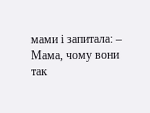мами і запитала: – Мама, чому вони так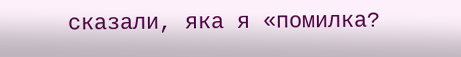сказали, яка я «помилка?